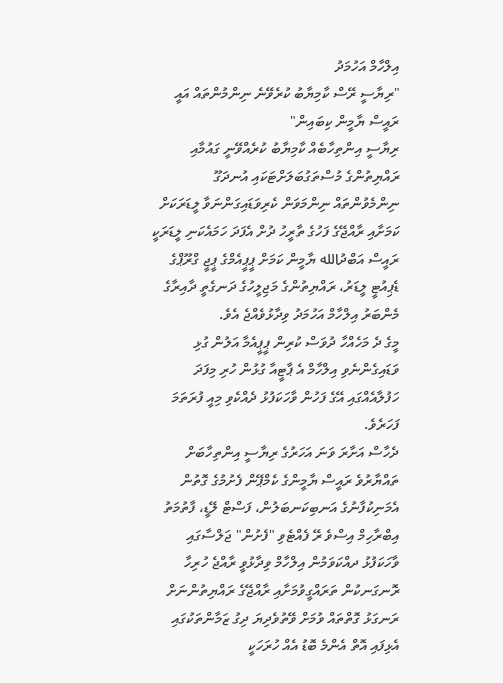އިލްހާމް އަހުމަދު
"ރިޔާސީ ރޭސް ކާމިޔާބު ކުރެވޭނެ ނިންމުންތައް އައީ ރައީސް ޔާމީން ކިބައިން"
ރިޔާސީ އިންތިހާބެއް ކާމިޔާބު ކުރެއްވޭނީ ގައުމާއި ރައްޔިތުންގެ މުސްތަގުބަލަށްޓަކައި އުނދަގޫ ނިންމެވުންތައް ނިންމަވަން ކެރިވަޑައިގަންނަވާ ލީޑަރަކަށް ކަމަށާއި ރާއްޖޭގެ ފަހުގެ ތާރީހު ދުށް އެފަދަ ހަމައެކަނި ލީޑަރަކީ ރައީސް އަބްދުالله ޔާމީން ކަމަށް ޕީޕީއެމްގެ ޕީޖީ ގްރޫޕްގެ ޑެޕިއުޓީ ލީޑަރު، ރައްޔިތުންގެ މަޖިލީހުގެ ދަނގެތީ ދާއިރާގެ މެންބަރު އިލްހާމް އަހުމަދު ވިދާޅުވެއްޖެ އެވެ.
މީގެ ދެ މަހެއްހާ ދުވަސް ކުރިން ޕީޕީއެމާ އަލުން ގުޅި ވަޑައިގެންނެވި އިލްހާމް އެ ޕާޓީއާ ގުޅުން ހުރި މިފަދަ ހަފުލާއެއްގައި އޭގެ ފަހުން ވާހަކަފުޅު ދެއްކެވި މިއީ ފުރަތަމަ ފަހަރެވެ.
ދެހާސް އަށާރަ ވަނަ އަހަރުގެ ރިޔާސީ އިންތިހާބަށް ތައްޔާރުވެ ރައީސް ޔާމީންގެ ކެމްޕޭން ފެށުމުގެ ގޮތުން އެމަނިކުފާނުގެ އަނބިކަނބަލުން، ފަސްޓް ލޭޑީ، ފާތުމަތު އިބްރާހިމް އިސްވެ ރޭ ފެއްޓެވި "ފެށުން" ޖަލްސާގައި ވާހަކަފުޅު ދއްކަވަމުން އިލްހާމް ވިދާޅުވީ ރާއްޖެ ހުރިހާ ރޮނގަނކުން ތަރައްގީވުމަށާއި ރާއްޖޭގެ ރައްޔިތުންނަށް ރަނގަޅު ގޮތްތައް ވުމަށް ވޭތުވެދިޔަ ދިގު ޒަމާންތަކުގައި އެޅިފައި އޮތް އެންމެ ބޮޑު އެއް ހުރަހަކީ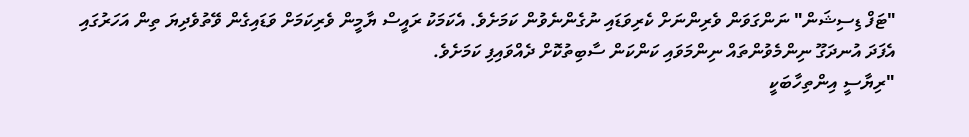"ޓަފް ޑިސިޝަން" ނަންގަވަން ވެރިންނަށް ކެރިވަޑައި ނުގެންނެވުން ކަމަށެވެ. އެކަމަކު ރައީސް ޔާމީން ވެރިކަމަށް ވަޑައިގެން ވޭތުވެދިޔަ ތިން އަހަރުގައި އެފަދަ އުނދަގޫ ނިންމެވުންތައް ނިންމަވައި ކަންކަން ސާބިތުކޮށް ދެއްވައިފި ކަމަށެވެ.
"ރިޔާސީ އިންތިހާބަކީ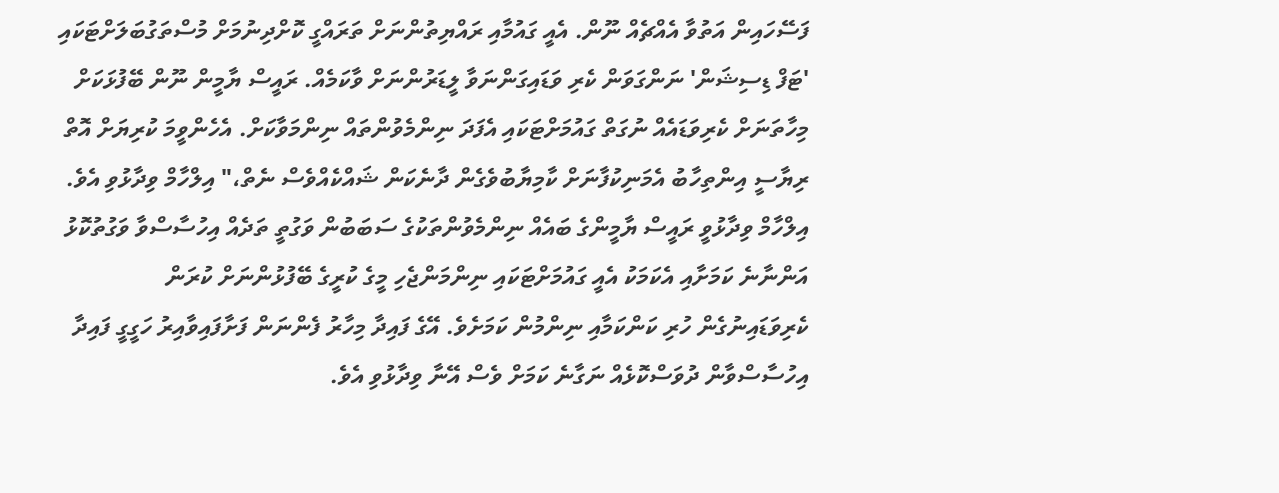ފަސޭހައިން އަތުވާ އެއްޗެއް ނޫން. އެއީ ގައުމާއި ރައްޔިތުންނަށް ތަރައްގީ ކޮށްދިނުމަށް މުސްތަގުބަލަށްޓަކައި 'ޓަފް ޑިސިޝަން' ނަންގަވަން ކެރި ވަޑައިގަންނަވާ ލީޑަރުންނަށް ވާކަމެއް. ރައީސް ޔާމީން ނޫން ބޭފުޅަކަށް މިހާތަނަށް ކެރިވަޑައެއް ނުގަތް ގައުމަށްޓަކައި އެފަދަ ނިންމެވުންތައް ނިންމަވާކަށް. އެހެންވީމަ ކުރިޔަށް އޮތް ރިޔާސީ އިންތިހާބު އެމަނިކުފާނަށް ކާމިޔާބުވެގެން ދާނެކަން ޝައްކެއްވެސް ނެތް،" އިލްހާމް ވިދާޅުވި އެވެ.
އިލްހާމް ވިދާޅުވީ ރައީސް ޔާމީންގެ ބައެއް ނިންމެވުންތަކުގެ ސަބަބުން ވަގުތީ ތަދެއް އިހުސާސްވާ ވަގުތުކޮޅު އަންނާނެ ކަމަށާއި އެކަމަކު އެއީ ގައުމަށްޓަކައި ނިންމަންޖެހި މީގެ ކުރީގެ ބޭފުޅުންނަށް ކުރަން ކެރިވަޑައިނުގެން ހުރި ކަންކަމާއި ނިންމުން ކަމަށެވެ. އޭގެ ފައިދާ މިހާރު ފެންނަން ފަށާފައިވާއިރު ހަގީގީ ފައިދާ އިހުސާސްވާން ދުވަސްކޮޅެއް ނަގާނެ ކަމަށް ވެސް އޭނާ ވިދާޅުވި އެވެ.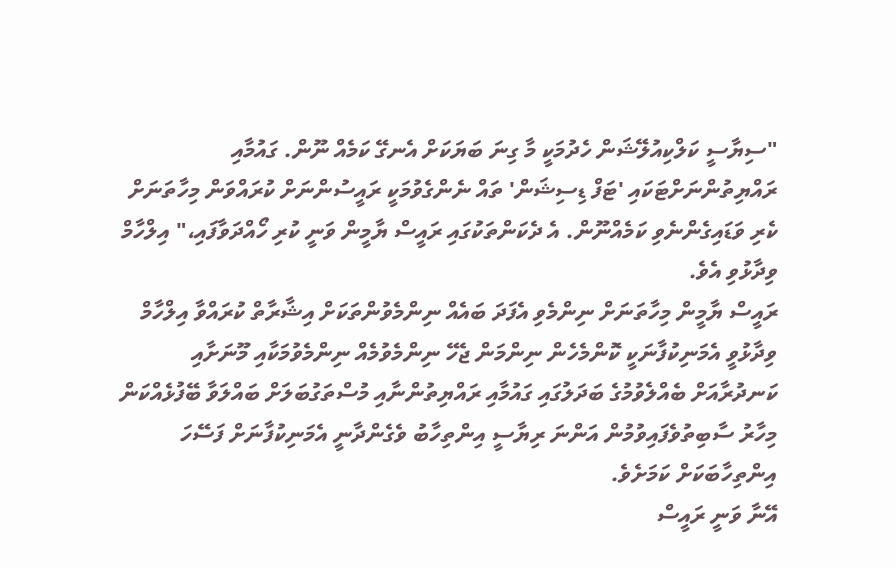"ސިޔާސީ ކަލްކިއުލޭޝަން ހެދުމަކީ މާ ގިނަ ބަޔަކަށް އެނގޭ ކަމެއް ނޫން. ގައުމާއި ރައްޔިތުންނަށްޓަކައި 'ޓަފް ޑިސިޝަން' ތައް ނެންގެވުމަކީ ރައީސުންނަށް ކުރައްވަން މިހާތަނަށް ކެރި ވަޑައިގެންނެވި ކަމެއްނޫން. އެ ދެކަންތަކުގައި ރައީސް ޔާމީން ވަނީ ކުރި ހޯއްދަވާފައި،" އިލްހާމް ވިދާޅުވި އެވެ.
ރައީސް ޔާމީން މިހާތަނަށް ނިންމެވި އެފަދަ ބައެއް ނިންމެވުންތަކަށް އިޝާރާތް ކުރައްވާ އިލްހާމް ވިދާޅުވީ އެމަނިކުފާނަކީ ކޮންމެހެން ނިންމަން ޖެހޭ ނިންމެވުމެއް ނިންމެވުމަކާއި މޫނަށާއި ކަނދުރާއަށް ބެއްލެވުމުގެ ބަދަލުގައި ގައުމާއި ރައްޔިތުންނާއި މުސްތަގުބަލަށް ބައްލަވާ ބޭފުޅެއްކަން މިހާރު ސާބިތުވެފައިވުމުން އަންނަ ރިޔާސީ އިންތިހާބު ވެގެންދާނީ އެމަނިކުފާނަށް ފަސޭހަ އިންތިހާބަކަށް ކަމަށެވެ.
އޭނާ ވަނީ ރައީސް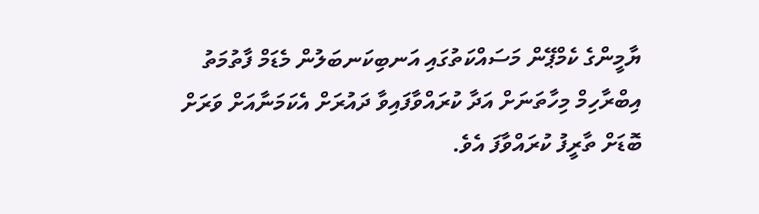ޔާމީންގެ ކެމްޕޭން މަސައްކަތުގައި އަނބިކަނބަލުން މެޑަމް ފާތުމަތު އިބްރާހިމް މިހާތަނަށް އަދާ ކުރައްވާފައިވާ ދައުރަށް އެކަމަނާއަށް ވަރަށް ބޮޑަށް ތާރީފު ކުރައްވާފަ އެވެ.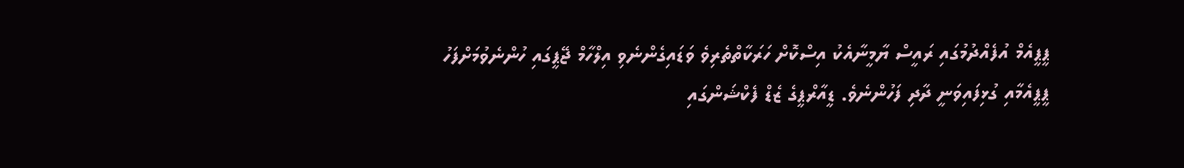ޕީޕީއެމް އުފެއްދުމުގައި ރައީސް ޔާމީނާއެކު އިސްކޮށް ހަރަކާތްތެރިވެ ވަޑައިގެންނެވި އިލްހާމް ޖޭޕީގައި ހުންނެވުމަށްފަހު ޕީޕީއެމާއި ގުޅިފައިވަނީ ދާދި ފަހުންނެވެ. ޑީއާރްޕީގެ ޒެޑް ފެކްޝަންގައި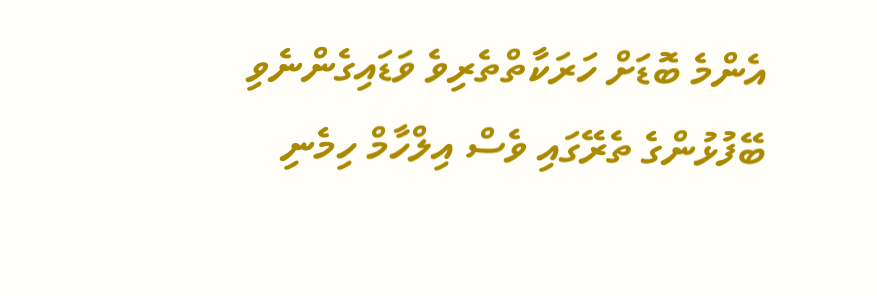އެންމެ ބޮޑަށް ހަރަކާތްތެރިވެ ވަޑައިގެންނެވި ބޭފުޅުންގެ ތެރޭގައި ވެސް އިލްހާމް ހިމެނި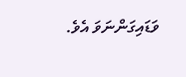ވަޑައިގަންނަވަ އެވެ.